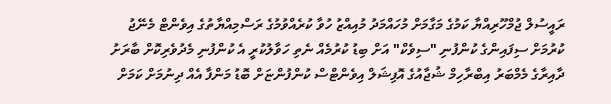ރައީސުލް ޖުމްހޫރިއްޔާ ކަމުގެ މަގާމަށް މުހައްމަދު މުއިއްޒު ހުވާ ކުރެއްވުމުގެ ރަސްމިއްޔާތުގެ އިވެންޓް މެނޭޖު ކުރުމަށް ސިފައިންގެ ކުންފުނި "ސިވެކް" އަށް ބިޑު ކުރުމެއް ނެތި ހަވާލުކުރީ އެ ކުންފުނި މެދުވެރިކޮށް ބާރަށު ދާއިރާގެ މެމްބަރު އިބްރާހިމް ޝުޖާއުގެ އޮފިޝަލް އިވެންޓްސް ކުންފުންޏަށް ބޮޑު މަންފާ އެއް ދިނުމަށް ކަމަށް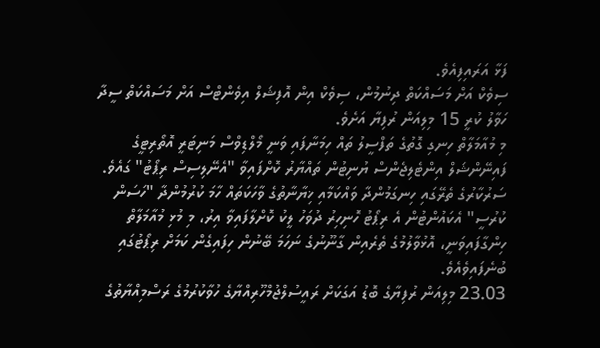ފަޅާ އަރައިފިއެވެ.
ސިވެކް އަށް މަސައްކަތް ދިނުމުން، ސިވެކް އިން އޮފިޝަލް އިވެންޓްސް އަށް މަސައްކަތް ސީދާ ހަވާލު ކުރީ 15 މިލިއަން ރުފިޔާ އަށެވެ.
މި މުއާމަލާތް ހިނގި ގޮތުގެ ތަފްސީލު ތައް ހިމަނާފައި ވަނީ މޯލްޑިވްސް މަނިޓަރީ އޮތޯރިޓީގެ ފައިނޭންޝަލް އިންޓެލިޖެންސް ޔުނިޓުން ތައްޔާރު ކޮށްފައިވާ "އެނޭލިސިސް ރިޕޯޓު" ގައެވެ.
ސަރުކާރުގެ ތެރޭގައި ހިނގަމުންދާ ވައްކަމާއި ޚިޔާނާތުގެ ވާހަކަތައް ހާމަ ކުރުމުންދާ "ހަސަން ކުރުސީ" އެކައުންޓުން އެ ރިޕޯޓު ހޮނިހިރު ދުވަހު ލީކު ކޮށްލާފައިވާ އިރު، މި މުޅި މުއާމަލާތް ހިންގާފައިވަނީ، އޮޅުވާލުމުގެ ތެރެއިން ގާނޫނުގެ ނަހަމަ ބޭނުން ހިފައިގެން ކަމަށް ރިޕޯޓުގައި ބުނެފައިވެއެވެ.
23.03 މިލިއަން ރުފިޔާގެ ބޮޑު އަގަކަށް ރައީސުލްޖުމްހޫރިއްޔާގެ ހުވާކުރުމުގެ ރަސްމިއްޔާތުގެ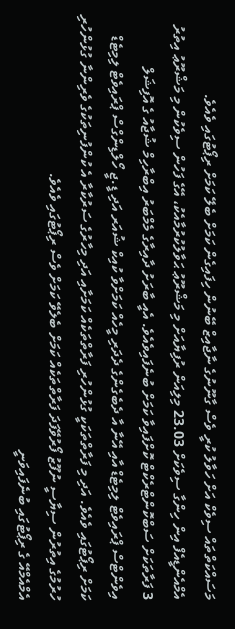މަސައްކަތްތައް ސިވެކް އަށް ހަވާލު ކުރީ ވެސް ގާނޫނުގެ ނާޖާއިޒް ބޭނުން ހިފައިގެން ކަމަށް ބެލޭ ކަމަށް ރިޕޯޓުގައި ވެއެވެ.
އެމްއެންޑީއެފް އިން ހިންގާ ސިވެކަށް 23.03 މިލިއަން ރުފިޔާއަށް މި މަޝްރޫޢު ޙަވާލުކުރުމާއެކު، އޭގެ ފަހުން ސިވެކުން މި މަޝްރޫޢު އިތުރު 3 ފަރާތަކަށް ސަބްކޮންޓްރެކްޓް ކޮށްފައިވާ ކަމަށް ބުނެފައިވެއެވެ. އެއީ ބާރަށު ދާއިރާގެ މެމްބަރު އިބްރާހިމް ޝުޖާއު ގެ އޮފިޝަލް އިވެންޓްސް ޕްރައިވެޓް ލިމިޓެޑް އާއި އޭނާ އާ ދެބެގެންގެ ދެދަރި މީހެއް ކަމަށްވާ ކުއިކް ޝުއަރ އަދި ޑީ.ޖީ ހޯލްޑިންގްސް ޕްރައިވެޓް ލިމިޓެޑް ކަމަށް ރިޕޯޓުގައި ވެއެވެ. އަދި މި ފަރާތްތަކަކީ ގުޅުންހުރި ފަރާތްތަކެއް ކަމަށާއި އަދި މިހާރުގެ ސަރުކާރާ އެ ކުންފުނިތަކުގެ ވެރިންނާ ގުޅުންހުރި ހުރުމުގެ އިތުރުން ސިޔާސީ ނުފޫޒު ފޯރުވޭފަދަ ފަރާތްތަކެއް ކަމަށް ބެލެވޭ ކަމަށް ވެސް ރިޕޯޓުގައި ވެއެވެ.
އެމްއެމްއޭ ގެ ރިޕޯޓުގައި ބުނެފައިވަނީ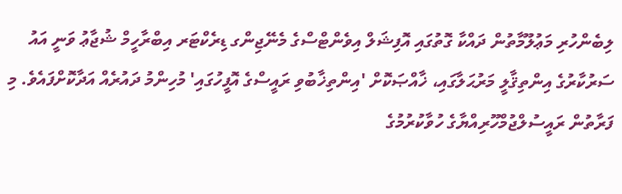ލިބެންހުރި މަޢުލޫމާތުން ދައްކާ ގޮތުގައި އޮފިޝަލް އިވެންޓްސްގެ މެނޭޖިންގ ޑިރެކްޓަރ އިބްރާހީމް ޝުޖާޢު ވަނީ އައު ސަރުކާރުގެ އިންތިޤާލީ މަރުޙަލާގައި، ޚާއްޞަކޮށް 'އިންތިޚާބުވި ރައީސްގެ އޮފީހުގައި' މުހިންމު ދައުރެއް އަދާކޮށްފައެވެ. މި ފަރާތުން ރައީސުލްޖުމްހޫރިއްޔާގެ ހުވާކުރުމުގެ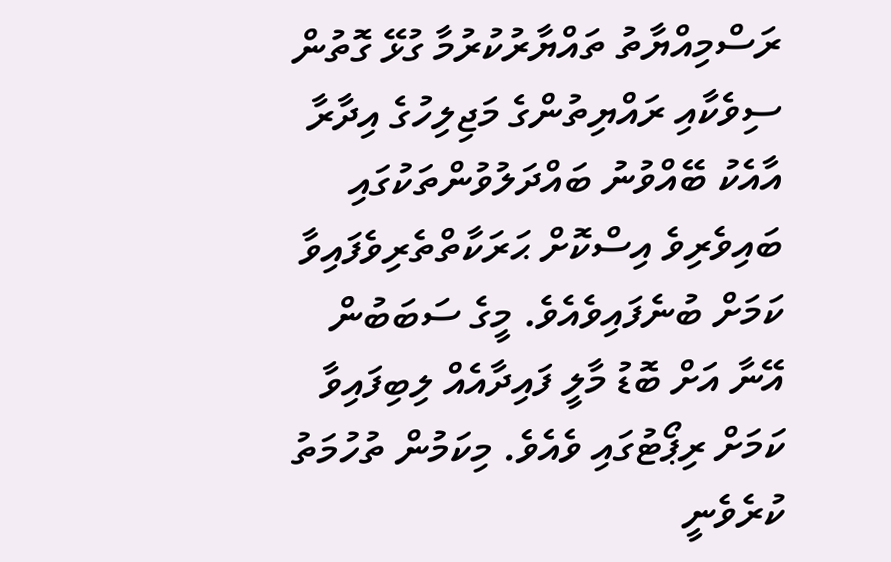ރަސްމިއްޔާތު ތައްޔާރުކުރުމާ ގުޅޭ ގޮތުން ސިވެކާއި ރައްޔިތުންގެ މަޖިލިހުގެ އިދާރާ އާއެކު ބޭއްވުނު ބައްދަލުވުންތަކުގައި ބައިވެރިވެ އިސްކޮށް ޙަރަކާތްތެރިވެފައިވާ ކަމަށް ބުނެފައިވެއެވެ. މީގެ ސަބަބުން އޭނާ އަށް ބޮޑު މާލީ ފައިދާއެއް ލިބިފައިވާ ކަމަށް ރިޕޯޓުގައި ވެއެވެ. މިކަމުން ތުހުމަތު ކުރެވެނީ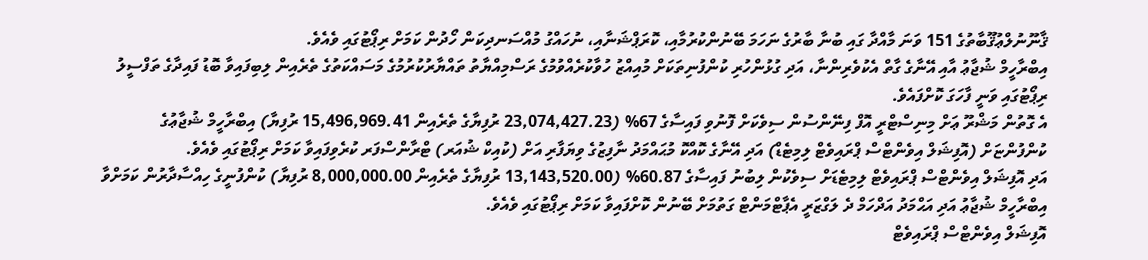ޤާނޫނުލްޢުޤޫބާތުގެ 151 ވަނަ މާއްދާ ގައި ބުނާ ބާރުގެ ނަހަމަ ބޭނުންކުރުމާއި، ކޮރަޕްޝަނާއި، ނުހައްގު މުއްސަނދިކަން ހޯދުން ކަމަށް ރިޕޯޓުގައި ވެއެވެ.
އިބްރާހީމް ޝުޖާޢު އާއި އޭނާގެ ގާތް އެކުވެރިންނާ، އަދި ގުޅުންހުރި ކުންފުނިތަކަށް މުއިއްޒު ހުވާކުރެއްވުމުގެ ރަސްމިއްޔާތު ތައްޔާރުކުރުމުގެ މަސައްކަތުގެ ތެރެއިން ލިބިފައިވާ ބޮޑު ފައިދާގެ ތަފްސީލު ރިޕޯޓުގައި ވަނީ ފާހަގަ ކޮށްފައެވެ.
އެ ގޮތުން މަޝްރޫ ޢަށް މިނިސްޓްރީ އޮފް ފިނޭންސުން ސިވެކަށް ފޮނުވި ފައިސާގެ 67% (23,074,427.23 ރުފިޔާގެ ތެރެއިން 15,496,969.41 ރުފިޔާ) އިބްރާހީމް ޝުޖާޢުގެ ކުންފުންޏަށް (އޮފިޝަލް އިވެންޓްސް ޕްރައިވެޓް ލިމިޓެޑް) އަދި އޭނާގެ ކޮއްކޮ މުޙައްމަދު ނާފިޒުގެ ވިޔަފާރި އަށް (ކުއިކް ޝުއަރ) ޓްރާންސްފަރ ކުރެވިފައިވާ ކަމަށް ރިޕޯޓުގައި ވެއެވެ.
އަދި އޮފިޝަލް އިވެންޓްސް ޕްރައިވެޓް ލިމިޓެޑަށް ސިވެކުން ލިބުނު ފައިސާގެ 60.87% (13,143,520.00 ރުފިޔާގެ ތެރެއިން 8,000,000.00 ރުފިޔާ) ކުންފުނީގެ ހިއްސާދާރުން ކަމަށްވާ އިބްރާހީމް ޝުޖާޢު އަދި އަޙްމަދު އަދްހަމް ދެ ލަގްޒަރީ އެޕާޓްމަންޓް ގަތުމަށް ބޭނުން ކޮށްފައިވާ ކަމަށް ރިޕޯޓުގައި ވެއެވެ.
އޮފިޝަލް އިވެންޓްސް ޕްރައިވެޓް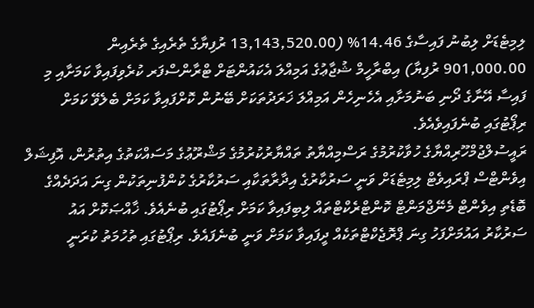ލިމިޓެޑަށް ލިބުނު ފައިސާގެ 14.46% (13,143,520.00 ރުފިޔާގެ ތެރެއިގެ ތެރެއިން 901,000.00 ރުފިޔާ) އިބްރާހީމް ޝުޖާޢުގެ އަމިއްލަ އެކައުންޓަށް ޓްރާންސްފަރ ކުރެވިފައިވާ ކަމަށާއި މި ފައިސާ އޭނާގެ ދޯނި ބަނުމަށާއި އެހެނިހެން އަމިއްލަ ޚަރަދުތަކަށް ބޭނުން ކޮށްފައިވާ ކަމަށް ބެލެވޭ ކަމަށް ރިޕޯޓުގައި ބުނެފައިވެއެވެ.
ރައީސުލްޖުމްހޫރިއްޔާގެ ހުވާކުރުމުގެ ރަސްމިއްޔާތު ތައްޔާރުކުރުމުގެ މަޝްރޫޢުގެ މަސައްކަތުގެ އިތުރުން، އޮފިޝަލް އިވެންޓްސް ޕްރައިވެޓް ލިމިޓެޑަށް ވަނީ ސަރުކާރުގެ އިދާރާތަކާއި ސަރުކާރުގެ ކުންފުނިތަކުން ގިނަ އަދަދެއްގެ ބޮޑެތި އިވެންޓް މެނޭޖްމަންޓް ކޮންޓްރެކްޓްތައް ލިބިފައިވާ ކަމަށް ރިޕޯޓުގައި ބުނެއެވެ. ޚާއްޞަކޮށް އައު ސަރުކާރު އައުމަށްފަހު ގިނަ ޕްރޮޖެކްޓްތަކެއް ދީފައިވާ ކަމަށް ވަނީ ބުނެފައެވެ. ރިޕޯޓުގައި ތުހުމަތު ކުރަނީ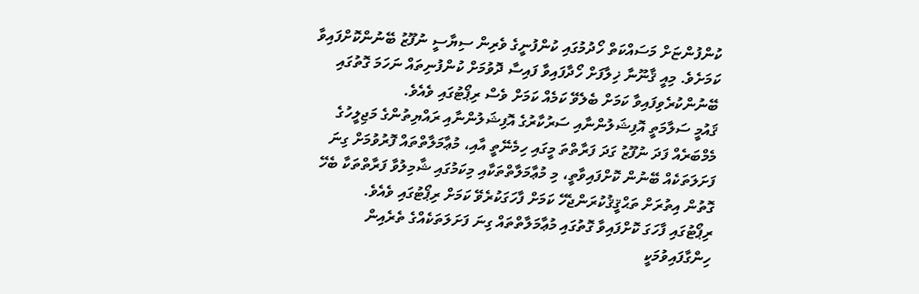ކުންފުންޏަށް މަސައްކަތް ހޯދުމުގައި ކުންފުނީގެ ވެރިން ސިޔާސީ ނުފޫޒު ބޭނުންކޮށްފައިވާ ކަމަށެވެ. މިއީ ޤާނޫނާ ޚިލާފަށް ހޯދާފައިވާ ފައިސާ ދޮވުމަށް ކުންފުނިތައް ނަހަމަ ގޮތުގައި ބޭނުންކުރެވިފައިވާ ކަމަށް ބެލެވޭ ކަމެއް ކަމަށް ވެސް ރިޕޯޓުގައި ވެއެވެ.
ޤައުމީ ސަލާމަތީ އޮފިޝަލުންނާއި ސަރުކާރުގެ އޮފިޝަލުންނާއި ރައްޔިތުންގެ މަޖިލީހުގެ މެމްބަރެއް ފަދަ ނުފޫޒު ގަދަ ފަރާތްތަ މީގައި ހިމެނޭތީ އާއި، މުޢާމަލާތްތައް ފޮރުވުމަށް ގިނަ ފަށަލަތަކެއް ބޭނުން ކޮށްފައިވާތީ، މި މުޢާމަލާތްތަކާއި މިކަމުގައި ޝާމިލުވާ ފަރާތްތަކާ ބެހޭ ގޮތުން އިތުރަށް ތަޙްޤީޤުކުރަންޖެހޭ ކަމަށް ފާހަގަކުރެވޭ ކަމަށް ރިޕޯޓުގައި ވެއެވެ.
ރިޕޯޓުގައި ފާހަގަ ކޮށްފައިވާ ގޮތުގައި މުޢާމަލާތްތައް ގިނަ ފަށަލަތަކެއްގެ ތެރެއިން ހިންގާފައިވުމަކީ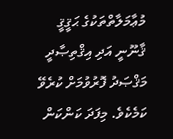މުޢާމަލާތްތަކުގެ ޙަޤީޤީ ޤާނޫނީ އަދި އިޤްތިޞާދީ މަޤްޞަދު ފޮރުވުމަށް ކުރެވޭ ކަމެކެވެ. މިފަދަ ކަންކަން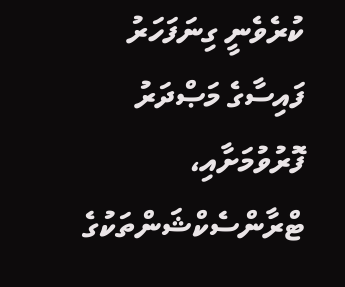ކުރެވެނީ ގިނަފަހަރު ފައިސާގެ މަޞްދަރު ފޮރުވުމަށާއި، ޓްރާންސެކްޝަންތަކުގެ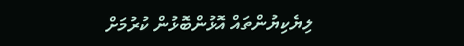ލިޔެކިޔުންތައް އޮޅުންބޮޅުން ކުރުމަށް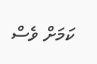ކަމަށް ވެސް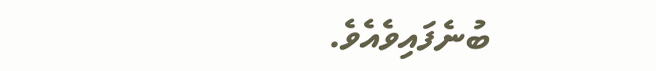ބުނެފައިވެއެވެ.